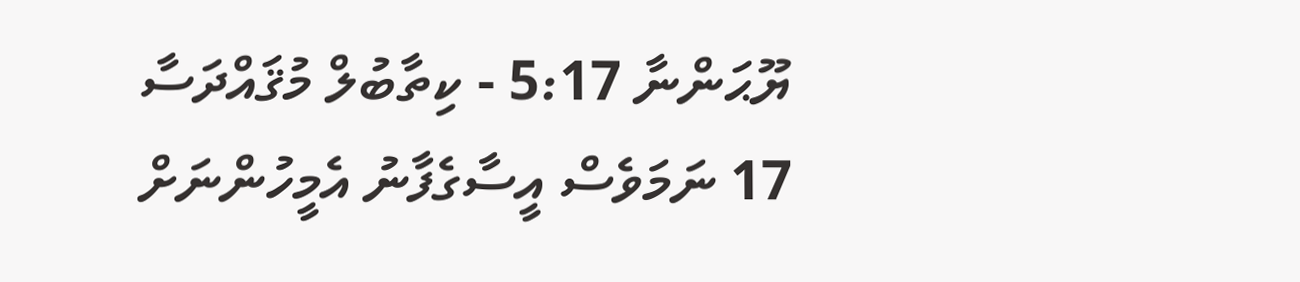ޔޫޙަންނާ 5:17 - ކިތާބުލް މުޤައްދަސާ
17 ނަމަވެސް އީސާގެފާނު އެމީހުންނަށް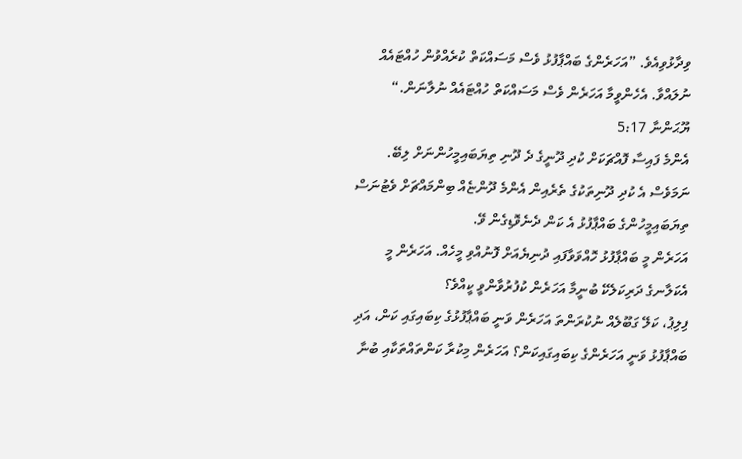ވިދާޅުވިއެވެ. ”އަހަރެންގެ ބައްޕާފުޅު ވެސް މަސައްކަތް ކުރެއްވުން ހުއްޓައެއް ނުލައްވާ. އެހެންވީމާ އަހަރެން ވެސް މަސައްކަތް ހުއްޓައެއް ނުލާނަން.“
ޔޫޙަންނާ 5:17
އެންމެ ފައިސާ ފޮއްޗަކަށް ކުދި ދޫނީގެ ދެ ދޫނި ތިޔަބައިމީހުންނަށް ލިބޭ. ނަމަވެސް އެ ކުދި ދޫނިތަކުގެ ތެރެއިން އެންމެ ދޫންޏެއް ބިންމައްޗަށް ވެޓުނަސް ތިޔަބައިމީހުންގެ ބައްޕާފުޅު އެ ކަން ދެނެވޮޑިގެން ވޭ.
އަހަރެން މީ ބައްޕާފުޅު ހޮއްވަވާފައި ދުނިޔެއަށް ފޮނުއްވި މީހެއް. އަހަރެން މީ އެކަލާނގެ ދަރިކަލެކޭ ބުނީމާ އަހަރެން ކުފުރުވާންވީ ކީއްވެ؟
ފިލިޕު، ކަލޭ ގަބޫލެއް ނުކުރަންތަ އަހަރެން ވަނީ ބައްޕާފުޅުގެ ކިބައިގައި ކަން، އަދި ބައްޕާފުޅު ވަނީ އަހަރެންގެ ކިބައިގައިކަން؟ އަހަރެން މިކުރާ ކަންތައްތަކާއި ބުނާ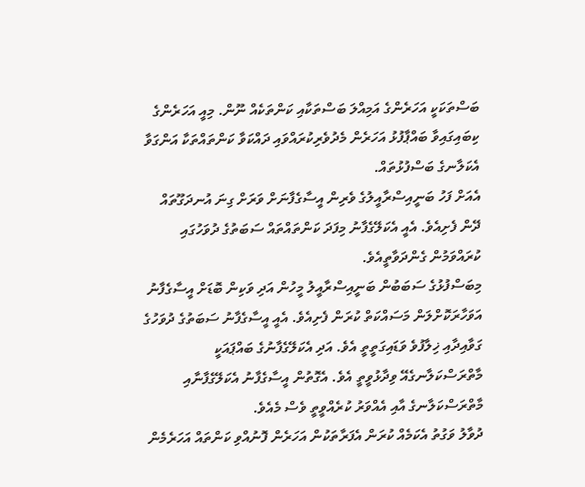ބަސްތަކަކީ އަހަރެންގެ އަމިއްލަ ބަސްތަކާއި ކަންތަކެއް ނޫން. މިއީ އަހަރެންގެ ކިބައިގައިވާ ބައްޕާފުޅު އަހަރެން މެދުވެރިކުރައްވައި ދައްކަވާ ކަންތައްތަކާ އަންގަވާ އެކަލާނގެ ބަސްފުޅުތައް.
އެއަށް ފަހު ބަނީއިސްރާއީލުގެ ވެރިން އީސާގެފާނަށް ވަރަށް ގިނަ އުނދަގޫތައް ދޭން ފެށިއެވެ. އެއީ އެކަލޭގެފާނު މިފަދަ ކަންތައްތައް ސަބަތުގެ ދުވަހުގައި ކުރައްވަމުން ގެންދަވާތީއެވެ.
މިބަސްފުޅުގެ ސަބަބުން ބަނީއިސްރާއީލު މީހުން އަދި ވަކިން ބޮޑަށް އީސާގެފާނު އަވަހާރަކޮށްލަން މަސައްކަތް ކުރަން ފެށިއެވެ. އެއީ އީސާގެފާނު ސަބަތުގެ ދުވަހުގެ ގަވާއިދާއި ޚިލާފުވެ ވަޑައިގަތީތީ އެވެ. އަދި އެކަލޭގެފާނުގެ ބައްޕައަކީ މާތްރަސްކަލާނގެއޭ ވިދާޅުވީތީ އެވެ. އެގޮތުން އީސާގެފާނު އެކަލޭގެފާނާއި މާތްރަސްކަލާނގެ އާއި އެއްވަރު ކުރެއްވީތީ ވެސް މެއެވެ.
ދުވާލު ވަގުތު އެކަމެއް ކުރަން އެފަރާތަކުން އަހަރެން ފޮނުއްވި ކަންތައް އަހަރެމެން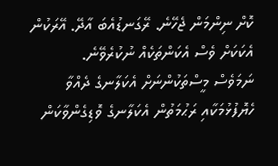ކޮށް ނިންމަން ޖެހޭނެ. ރޭގަނޑުއެބަ އާދޭ. އޭރަކުން އެކަކަށް ވެސް އެކަންތަކެއް ނުކުރެވޭނެ.
ނަމަވެސް މީސްތަކުންނަށް އެކަލާނގެ ދެއްވާ ހެޔޮފުޅުމަކާއި ރަޙުމަތުން އެކަލާނގެ ވޮޑިގެންވާކަން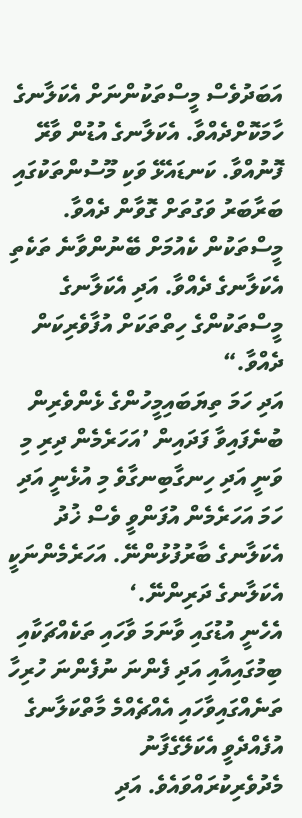އަބަދުވެސް މީސްތަކުންނަށް އެކަލާނގެ ހާމަކޮށްދެއްވާ. އެކަލާނގެ އުޑުން ވާރޭ ފޮނުއްވާ. ކަނޑައެޅޭ ވަކި މޫސުންތަކުގައި ބަރާބަރު ވަގުތަށް ގޮވާން ދެއްވާ. މީސްތަކުން ކެއުމަށް ބޭނުންވާނެ ތަކެތި އެކަލާނގެ ދެއްވާ. އަދި އެކަލާނގެ މީސްތަކުންގެ ހިތްތަކަށް އުފާވެރިކަން ދެއްވާ.“
އަދި ހަމަ ތިޔަބައިމީހުންގެ ޅެންވެރިން ބުނެފައިވާ ފަދައިން ’އަހަރެމެން ދިރި މި ވަނީ އަދި ހިނގާބިނގާވެ މި އުޅެނީ އަދި ހަމަ އަހަރެމެން އުފަންވީ ވެސް ޚުދު އެކަލާނގެ ބާރުފުޅުންނޭ. އަހަރެމެންނަކީ އެކަލާނގެ ދަރިންނޭ.‘
އެހެނީ އުޑުގައި ވާނަމަ ވާހައި ތަކެއްޗަކާއި ބިމުގައިއާއި އަދި ފެންނަ ނުފެންނަ ހުރިހާ ތަނެއްގައިވާހައި އެއްޗެއްމެ މާތްކަލާނގެ އުފެއްދެވީ އެކަލޭގެފާނު މެދުވެރިކުރައްވައެވެ. އަދި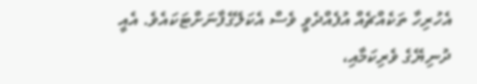އެހުރިހާ ތަކެއްޗެއް އުފެއްދެވީ ވެސް އެކަލޭގެފާނަށްޓަކައެވެ. އެއީ ދުނިޔޭގެ ވެރިކަމާއި،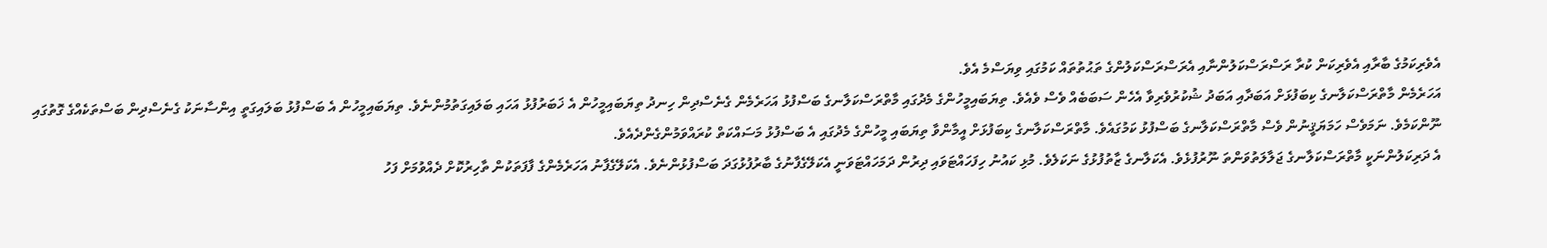އެވެރިކަމުގެ ބާރާއި އެވެރިކަން ކުރާ ރަސްރަސްކަލުންނާއި އެރަސްރަސްކަލުންގެ ތަޙުތުތައް ކަމުގައި ވިޔަސްމެ އެވެ.
އަހަރެމެން މާތްރަސްކަލާނގެ ކިބަފުޅަށް އަބަދާއި އަބަދު ޝުކުރުވެރިވާ އެހެން ސަބަބެއް ވެސް ވެއެވެ. ތިޔަބައިމީހުންގެ މެދުގައި މާތްރަސްކަލާނގެ ބަސްފުޅު އަހަރެމެން ގެނެސްދިން ހިނދު ތިޔަބައިމީހުން އެ ޚަބަރުފުޅު އަހައި ބަލައިގަތުމުންނެވެ. ތިޔަބައިމީހުން އެ ބަސްފުޅު ބަލައިގަތީ އިންސާނަކު ގެނެސްދިން ބަސްތަކެއްގެ ގޮތުގައި ނޫންކަމެވެ. ނަމަވެސް ހަމަޔަޤީނުން ވެސް މާތްރަސްކަލާނގެ ބަސްފުޅު ކަމުގައެވެ. މާތްރަސްކަލާނގެ ކިބަފުޅަށް އީމާންވާ ތިޔަބައި މީހުންގެ މެދުގައި އެ ބަސްފުޅު މަސައްކަތް ކުރައްވަމުންގެންދެއެވެ.
އެ ދަރިކަލުންނަކީ މާތްރަސްކަލާނގެ ޖަލާލަތުވަންތަ ނޫރުފުޅެވެ. އެކަލާނގެ ޒާތުފުޅުގެ ނަކަލެވެ. މުޅި ކައުނު ހިފަހައްޓަވައި ދިރުން ދަމަހައްޓަވަނީ އެކަލޭގެފާނުގެ ބާރުފުޅުގަދަ ބަސްފުޅުންނެވެ. އެކަލޭގެފާނު އަހަރެމެންގެ ފާފަތަކުން ތާހިރުކޮށް ދެއްވުމަށް ފަހު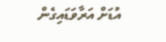އުޑަށް އަރާވަޑައިގެން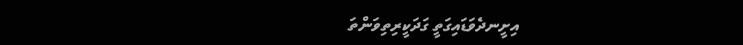އިށީނދެވަޑައިގަތީ ގަދަކީރިތިވަންތަ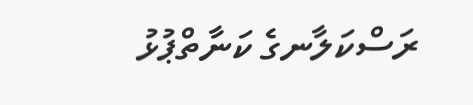ރަސްކަލާނގެ ކަނާތްޕުޅު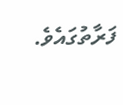ފަރާތުގައެވެ.